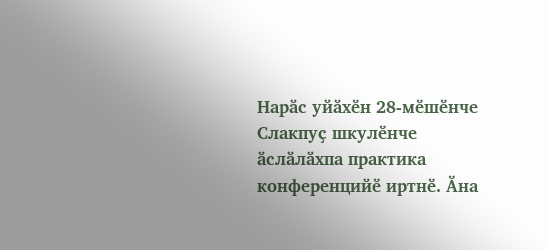Нарӑс уйӑхӗн 28-мӗшӗнче Слакпуҫ шкулӗнче ӑслӑлӑхпа практика конференцийӗ иртнӗ. Ӑна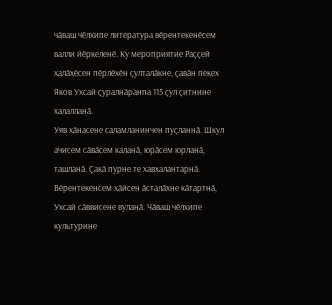чӑваш чӗлхипе литература вӗрентекенӗсем валли йӗркеленӗ. Ку мероприятие Раҫҫей халӑхӗсен пӗрлӗхӗн ҫулталӑкне, ҫавӑн пекех Яков Ухсай ҫуралнӑранпа 115 ҫул ҫитнине халалланӑ.
Уяв хӑнасене саламланинчен пуҫланнӑ. Шкул ачисем сӑвӑсем каланӑ, юрӑсем юрланӑ, ташланӑ. Ҫакӑ пурне те хавхалантарнӑ.
Вӗрентекенсем хӑйсен ӑсталӑхне кӑтартнӑ, Ухсай сӑввисене вуланӑ. Чӑваш чӗлхипе культурине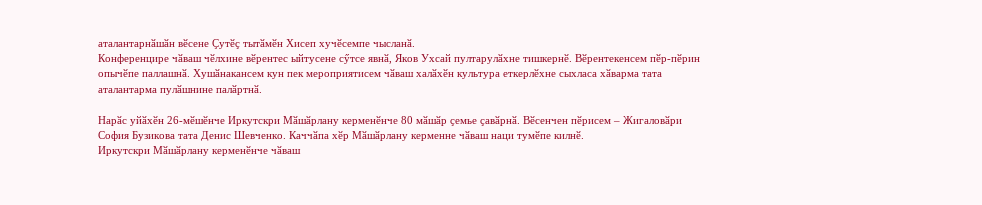аталантарнӑшӑн вӗсене Ҫутӗҫ тытӑмӗн Хисеп хучӗсемпе чысланӑ.
Конференцире чӑваш чӗлхине вӗрентес ыйтусене сӳтсе явнӑ, Яков Ухсай пултарулӑхне тишкернӗ. Вӗрентекенсем пӗр-пӗрин опычӗпе паллашнӑ. Хушӑнакансем кун пек мероприятисем чӑваш халӑхӗн культура еткерлӗхне сыхласа хӑварма тата аталантарма пулӑшнине палӑртнӑ.

Нарӑс уйӑхӗн 26-мӗшӗнче Иркутскри Мӑшӑрлану керменӗнче 80 мӑшӑр ҫемье ҫавӑрнӑ. Вӗсенчен пӗрисем – Жигаловӑри София Бузикова тата Денис Шевченко. Каччӑпа хӗр Мӑшӑрлану керменне чӑваш наци тумӗпе килнӗ.
Иркутскри Мӑшӑрлану керменӗнче чӑваш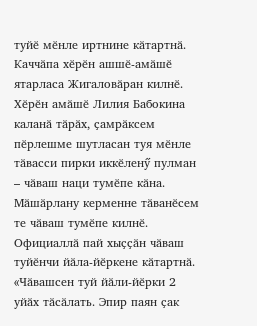туйӗ мӗнле иртнине кӑтартнӑ. Каччӑпа хӗрӗн ашшӗ-амӑшӗ ятарласа Жигаловӑран килнӗ. Хӗрӗн амӑшӗ Лилия Бабокина каланӑ тӑрӑх, ҫамрӑксем пӗрлешме шутласан туя мӗнле тӑвасси пирки иккӗленӳ пулман – чӑваш наци тумӗпе кӑна. Мӑшӑрлану керменне тӑванӗсем те чӑваш тумӗпе килнӗ.
Официаллӑ пай хыҫҫӑн чӑваш туйӗнчи йӑла-йӗркене кӑтартнӑ. «Чӑвашсен туй йӑли-йӗрки 2 уйӑх тӑсӑлать. Эпир паян ҫак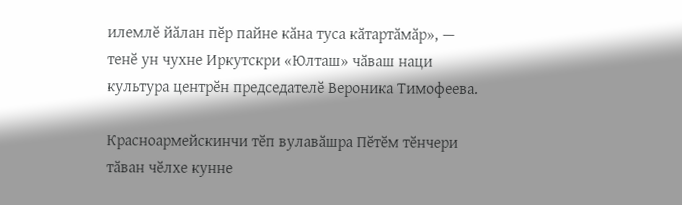илемлӗ йӑлан пӗр пайне кӑна туса кӑтартӑмӑр», — тенӗ ун чухне Иркутскри «Юлташ» чӑваш наци культура центрӗн председателӗ Вероника Тимофеева.

Красноармейскинчи тӗп вулавӑшра Пӗтӗм тӗнчери тӑван чӗлхе кунне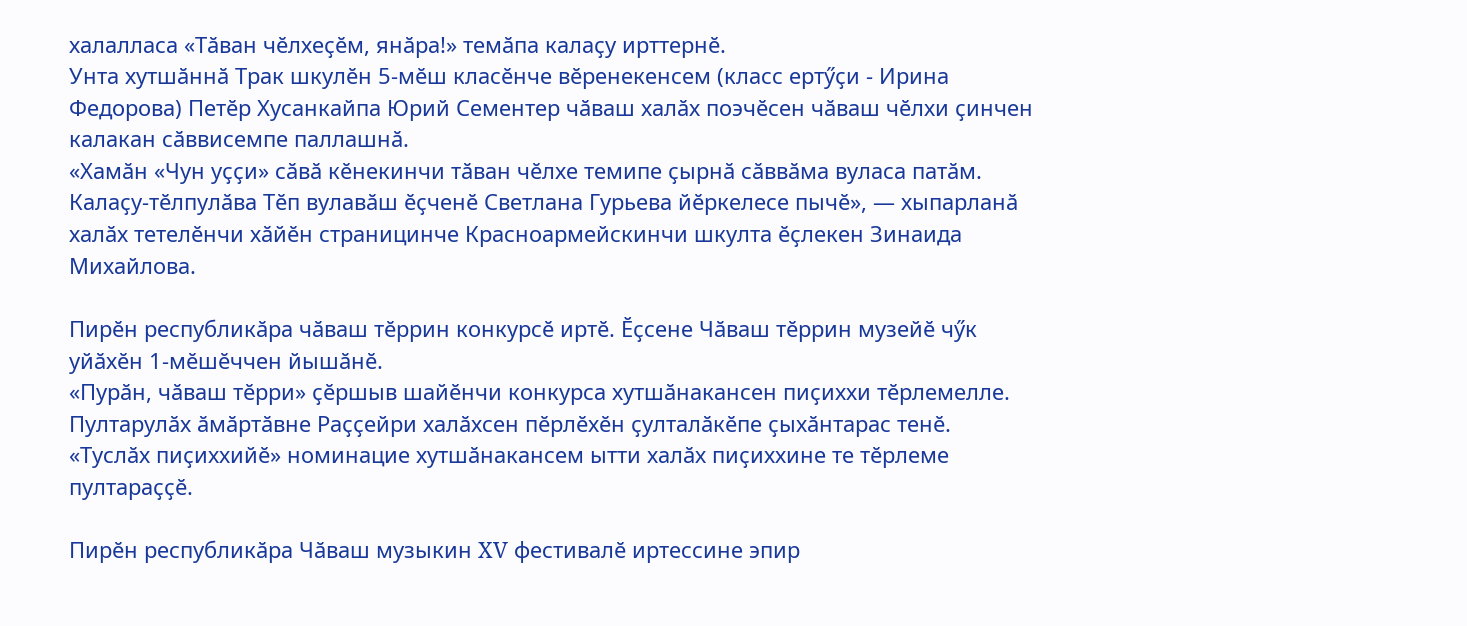халалласа «Тӑван чӗлхеҫӗм, янӑра!» темӑпа калаҫу ирттернӗ.
Унта хутшӑннӑ Трак шкулӗн 5-мӗш класӗнче вӗренекенсем (класс ертӳҫи - Ирина Федорова) Петӗр Хусанкайпа Юрий Сементер чӑваш халӑх поэчӗсен чӑваш чӗлхи ҫинчен калакан сӑввисемпе паллашнӑ.
«Хамӑн «Чун уҫҫи» сӑвӑ кӗнекинчи тӑван чӗлхе темипе ҫырнӑ сӑввӑма вуласа патӑм. Калаҫу-тӗлпулӑва Тӗп вулавӑш ӗҫченӗ Светлана Гурьева йӗркелесе пычӗ», — хыпарланӑ халӑх тетелӗнчи хӑйӗн страницинче Красноармейскинчи шкулта ӗҫлекен Зинаида Михайлова.

Пирӗн республикӑра чӑваш тӗррин конкурсӗ иртӗ. Ӗҫсене Чӑваш тӗррин музейӗ чӳк уйӑхӗн 1-мӗшӗччен йышӑнӗ.
«Пурӑн, чӑваш тӗрри» ҫӗршыв шайӗнчи конкурса хутшӑнакансен пиҫиххи тӗрлемелле. Пултарулӑх ӑмӑртӑвне Раҫҫейри халӑхсен пӗрлӗхӗн ҫулталӑкӗпе ҫыхӑнтарас тенӗ.
«Туслӑх пиҫиххийӗ» номинацие хутшӑнакансем ытти халӑх пиҫиххине те тӗрлеме пултараҫҫӗ.

Пирӗн республикӑра Чӑваш музыкин XV фестивалӗ иртессине эпир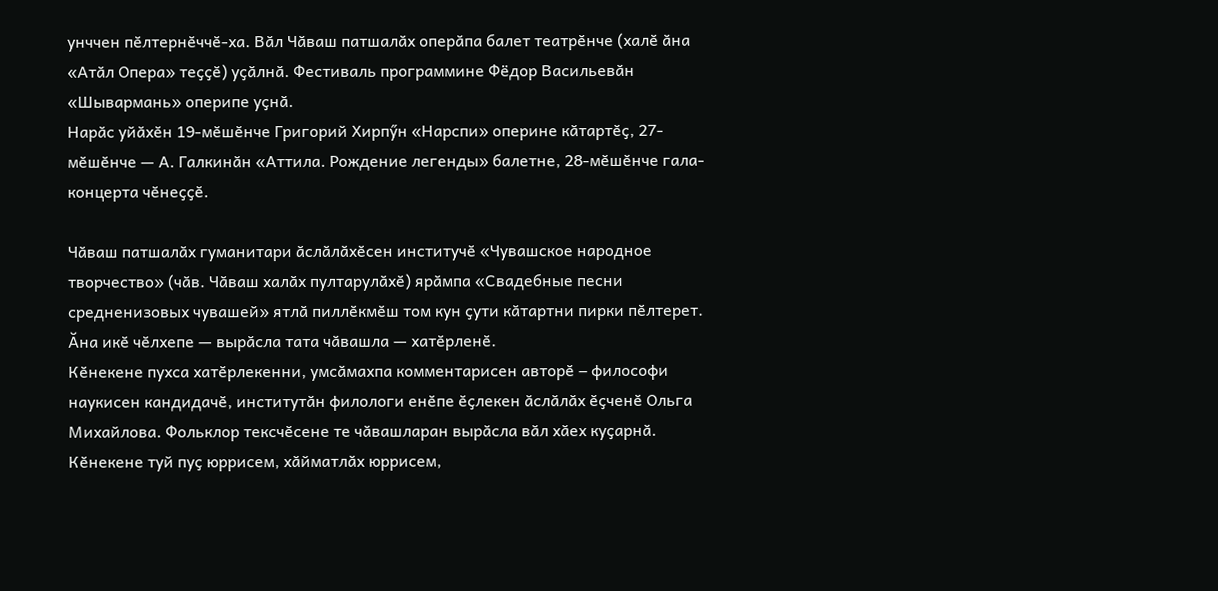унччен пӗлтернӗччӗ-ха. Вӑл Чӑваш патшалӑх оперӑпа балет театрӗнче (халӗ ӑна «Атӑл Опера» теҫҫӗ) уҫӑлнӑ. Фестиваль программине Фёдор Васильевӑн «Шывармань» оперипе уҫнӑ.
Нарӑс уйӑхӗн 19-мӗшӗнче Григорий Хирпӳн «Нарспи» оперине кӑтартӗҫ, 27-мӗшӗнче — А. Галкинӑн «Аттила. Рождение легенды» балетне, 28-мӗшӗнче гала-концерта чӗнеҫҫӗ.

Чӑваш патшалӑх гуманитари ӑслӑлӑхӗсен институчӗ «Чувашское народное творчество» (чӑв. Чӑваш халӑх пултарулӑхӗ) ярӑмпа «Свадебные песни средненизовых чувашей» ятлӑ пиллӗкмӗш том кун ҫути кӑтартни пирки пӗлтерет. Ӑна икӗ чӗлхепе — вырӑсла тата чӑвашла — хатӗрленӗ.
Кӗнекене пухса хатӗрлекенни, умсӑмахпа комментарисен авторӗ ‒ философи наукисен кандидачӗ, институтӑн филологи енӗпе ӗҫлекен ӑслӑлӑх ӗҫченӗ Ольга Михайлова. Фольклор тексчӗсене те чӑвашларан вырӑсла вӑл хӑех куҫарнӑ.
Кӗнекене туй пуҫ юррисем, хӑйматлӑх юррисем,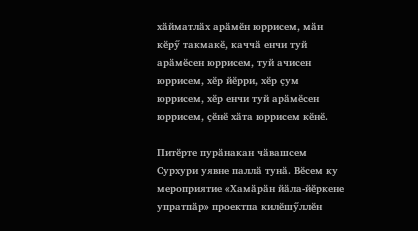хӑйматлӑх арӑмӗн юррисем, мӑн кӗрӳ такмакӗ, каччӑ енчи туй арӑмӗсен юррисем, туй ачисен юррисем, хӗр йӗрри, хӗр ҫум юррисем, хӗр енчи туй арӑмӗсен юррисем, ҫӗнӗ хӑта юррисем кӗнӗ.

Питӗрте пурӑнакан чӑвашсем Сурхури уявне паллӑ тунӑ. Вӗсем ку мероприятие «Хамӑрӑн йӑла-йӗркене упратпӑр» проектпа килӗшӳллӗн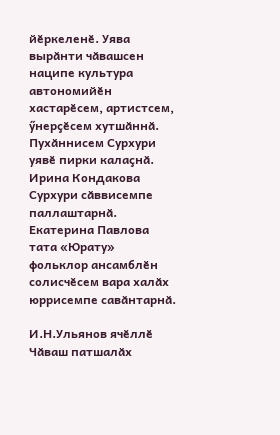йӗркеленӗ. Уява вырӑнти чӑвашсен наципе культура автономийӗн хастарӗсем, артистсем, ӳнерҫӗсем хутшӑннӑ.
Пухӑннисем Сурхури уявӗ пирки калаҫнӑ. Ирина Кондакова Сурхури сӑввисемпе паллаштарнӑ. Екатерина Павлова тата «Юрату» фольклор ансамблӗн солисчӗсем вара халӑх юррисемпе савӑнтарнӑ.

И.Н.Ульянов ячӗллӗ Чӑваш патшалӑх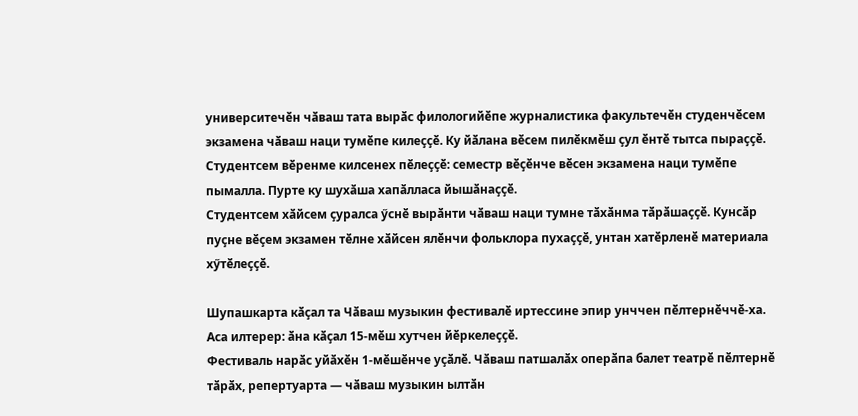университечӗн чӑваш тата вырӑс филологийӗпе журналистика факультечӗн студенчӗсем экзамена чӑваш наци тумӗпе килеҫҫӗ. Ку йӑлана вӗсем пилӗкмӗш ҫул ӗнтӗ тытса пыраҫҫӗ.
Студентсем вӗренме килсенех пӗлеҫҫӗ: семестр вӗҫӗнче вӗсен экзамена наци тумӗпе пымалла. Пурте ку шухӑша хапӑлласа йышӑнаҫҫӗ.
Студентсем хӑйсем ҫуралса ӳснӗ вырӑнти чӑваш наци тумне тӑхӑнма тӑрӑшаҫҫӗ. Кунсӑр пуҫне вӗҫем экзамен тӗлне хӑйсен ялӗнчи фольклора пухаҫҫӗ, унтан хатӗрленӗ материала хӳтӗлеҫҫӗ.

Шупашкарта кӑҫал та Чӑваш музыкин фестивалӗ иртессине эпир унччен пӗлтернӗччӗ-ха. Аса илтерер: ӑна кӑҫал 15-мӗш хутчен йӗркелеҫҫӗ.
Фестиваль нарӑс уйӑхӗн 1-мӗшӗнче уҫӑлӗ. Чӑваш патшалӑх оперӑпа балет театрӗ пӗлтернӗ тӑрӑх, репертуарта — чӑваш музыкин ылтӑн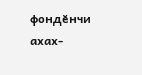фондӗнчи ахах-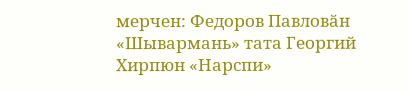мерчен: Федоров Павловӑн «Шывармань» тата Георгий Хирпюн «Нарспи»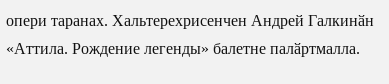опери таранах. Хальтерехрисенчен Андрей Галкинӑн «Аттила. Рождение легенды» балетне палӑртмалла.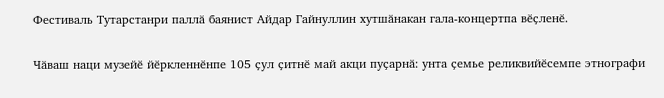Фестиваль Тутарстанри паллӑ баянист Айдар Гайнуллин хутшӑнакан гала-концертпа вӗҫленӗ.

Чӑваш наци музейӗ йӗркленнӗнпе 105 ҫул ҫитнӗ май акци пуҫарнӑ: унта ҫемье реликвийӗсемпе этнографи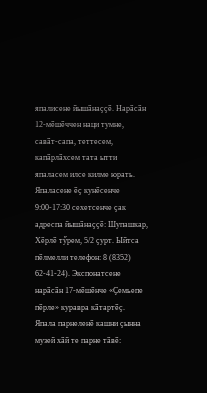япалисене йышӑнаҫҫӗ. Нарӑсӑн 12-мӗшӗччен наци тумне, савӑт-сапа, теттесем, капӑрлӑхсем тата ытти япаласем илсе килме юрать.
Япаласене ӗҫ кунӗсенче 9:00-17:30 сехетсенче ҫак адреспа йышӑнаҫҫӗ: Шупашкар, Хӗрлӗ тӳрем, 5/2 ҫурт. Ыйтса пӗлмелли телефон: 8 (8352) 62-41-24). Экспонатсене нарӑсӑн 17-мӗшӗнче «Ҫемьепе пӗрле» куравра кӑтартӗҫ.
Япала парнеленӗ кашни ҫынна музей хӑй те парне тӑвӗ: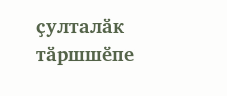ҫулталӑк тӑршшӗпе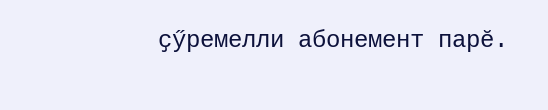ҫӳремелли абонемент парӗ.